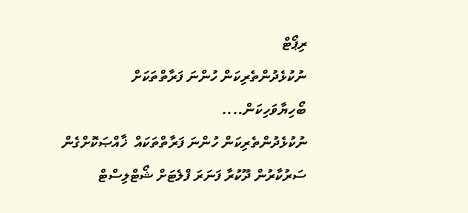ރިޕޯޓް
ނުކުޅެދުންތެރިކަން ހުންނަ ފަރާތްތަކަށް ބޯހިޔާވަހިކަން....
ނުކުޅެދުންތެރިކަން ހުންނަ ފަރާތްތަކައް  ޚާއްޞަކޮށްގެން ސަރުކާރުން ދޫކުރާ ފަނަރަ ފްލެޓަށް ޝޯޓްލިސްޓް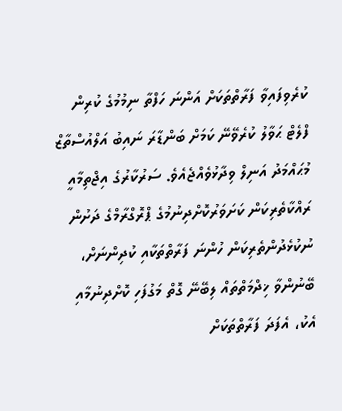ކުރެވިފައިވާ ފަރާތްތަކަށް އަންނަ ހަފްތާ ނިމުމުގެ ކުރިން ފްލެޓް ޙަވާލު ކުރެވޭނޭ ކަމަށް ބަންޑާރަ ނައިބު އަލްއުސްތާޒް މުޙައްމަދު އަނިލް ވިދާޅުވެއްޖެއެވެ. ސަރުކާރުގެ އިޖްތިމާއީ ރައްކާތެރިކަން ކަށަވަރުކޮށްދިނުމުގެ ޕްރޮގްރާމްގެ ދަށުން ނުކުޅެދުންތެރިކަން ހުންނަ ފަރާތްތަކާއި ކުދިންނަށް، ބޭނުންވާ ޚިދްމަތްތައް ލިބޭނޭ ގޮތް މަގުފަހި ކޮށްދިނުމާއި އެކު، އެފަދަ ފަރާތްތަކަށް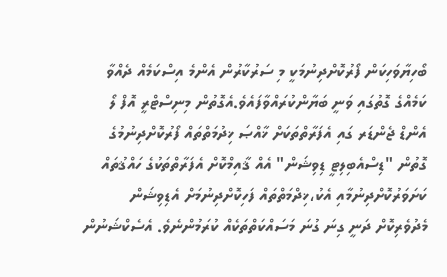ބޯހިޔާވަހިކަން ފޯރުކޮށްދިނުމަކީ މި ސަރުކާރުން އެންމެ އިސްކަމެއް ދެއްވާ ކަމެއްގެ ގޮތުގައި ވަނީ ބަޔާންކުރައްވާފައެވެ.އެގޮތުން މިނިސްޓްރީ އޮފް ލޯ އެންޑް ޖެންޑަރ ގައި އެފަރާތްތަކަށް ޚާއްޞަ ޚިދުމަތްތައް ފޯރުކޮށްދިނުމުގެ ގޮތުން "ޑިސްއެބިލިޓީ ޑިވިޝަން" އެއް ޤާއިމްކޮށް އެފަރާތްތަކުގެ ހައްޤުތައް ކަށަވަރުކޮށްދިނުމާއި އެކު،ޚިދްމަތްތައް ފަހިކޮށްދިނުމަށް އެޑިވިޝަން މެދުވެރިކޮށް ދަނީ ގިނަ ގުނަ މަސައްކަތްތަކެއް ކުރަމުންނެވެ. އެސެކްޝަނުން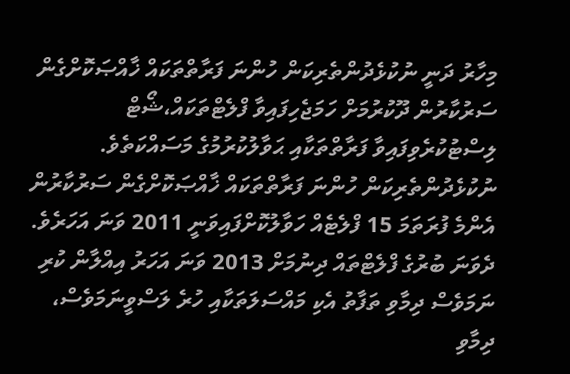މިހާރު ދަނީ ނުކުޅެދުންތެރިކަން ހުންނަ ފަރާތްތަކައް ޚާއްޞަކޮށްގެން ސަރުކާރުން ދޫކުރުމަށް ހަމަޖެހިފައިވާ ފްލެޓްތަކައް،ޝޯޓް ލިސްޓުކުރެވިފައިވާ ފަރާތްތަކާއި ޙަވާލުކުރުމުގެ މަސައްކަތެވެ. ނުކުޅެދުންތެރިކަން ހުންނަ ފަރާތްތަކައް ޚާއްޞަކޮށްގެން ސަރުކާރުން އެންމެ ފުރަތަމަ 15 ފްލެޓެއް ހަވާލުކޮށްފައިވަނީ 2011 ވަނަ އަހަރެވެ. ދެވަނަ ބުރުގެ ފްލެޓްތައް ދިނުމަށް 2013 ވަނަ އަހަރު އިއްލާން ކުރި ނަމަވެސް ދިމާވި ތަފާތު އެކި މައްސަލަތަކާއި ހުރެ ލަސްވީނަމަވެސް، ދިމާވި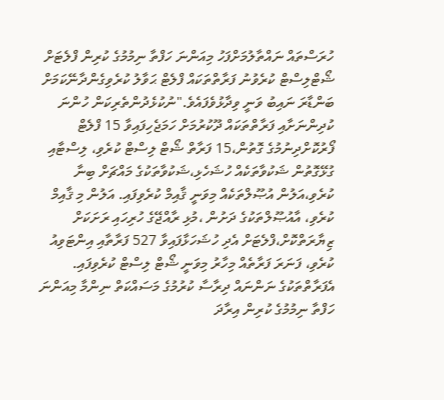ހުރަސްތައް ނައްތާލުމަށްފަހު މިއަންނަ ހަފްތާ ނިމުމުގެ ކުރިން ފްލެޓަށް ޝޯޓްލިސްޓް ކުރެވުނު ފަރާތްތަކައް ފްލެޓް ޙަވާލު ކުރެވިގެންދާނޭކަމަށް ބަންޑާރަ ނައިބު ވަނީ ވިދާޅުވެފައެވެ."ނުކުޅެދުންތެރިކަން ހުންނަ ކުދިންނަށާއި ފަރާތްތަކައް ދޫކުރުމަށް ހަމަޖެހިފައިވާ 15 ފްލެޓް ފޯރުކޮށްދިނުމުގެ ގޮތުން،15 ފަރާތް ޝޯޓް ލިސްޓް ކުރެވި، ލިސްޓާއި ގުޅޭގޮތުން ޝަކުވާތަކެއް ހުޝަހެޅި،ޝަކުވާތަކުގެ މައްޗަށް ބިނާ ކުރެވި،އަލުން އުޞޫލްތަކެއް މިވަނީ ޤާއިމް ކުރެވިފައި. އަލުން މި ޤާއިމް ކުރެވި، އާއުޞޫލްތަކުގެ ދަށުން ،މުޅި ރާއްޖޭގެ ހުރިހައި ރަށަކަށް ޒިޔާރަތްކޮށް،ފްލެޓަށް އެދި ހުޝަހަޅާފައިވާ 527 ފަރާތާއި އިންޓަވިއު ކުރެވި، ފަނަރަ ފަރާތެއް މިހާރު މިވަނީ ޝޯޓް ލިސްޓް ކުރެވިފައި. އެފަރާތްތަކުގެ ނަންނައް ދިރާސާ ކުރުމުގެ މަސައްކަތް ނިންމާ މިއަންނަ ހަފްތާ ނިމުމުގެ ކުރިން އިރާދަ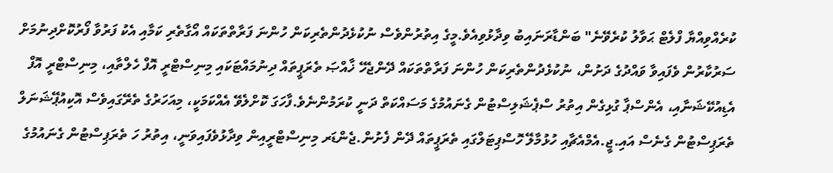ކުރެއްވިއްޔާ ފްލެޓް ޙަވާލު ކުރެވޭނެ" ބަންޑާރަނައިބު ވިދާޅުވިއެވެ.މީގެ އިތުރުންވެސް ނުކުޅެދުންތެރިކަން ހުންނަ ފަރާތްތަކައް އޯގާތެރި ކަމާއި އެކު ފަރުވާ ފޯރުކޮށްދިނުމަށް ސަރުކާރުން ވެފައިވާ ވައްދުގެ ދަށުން، ނުކުޅެދުންތެރިކަން ހުންނަ ފަރާތްތަކައް ދޭންޖެހޭ ޚާއްޞަ ތެރަޕީތައް ދިނުމައްޓަކައި މިނިސްޓްރީ އޮފް ހެލްތާއި، މިނިސްޓްރީ އޮފް އެޑިއުކޭޝަނާއި، އެންސްޕާ ގުޅިގެން އިތުރު ސްޕެޝަލިސްޓުން ގެނައުމުގެ މަސައްކަތް ދަނީ ކުރަމުންނެވެ.ފާހަގަ ކޮށްލެވޭ އެއްކަމަކީ، މިއަހަރުގެ ތެރޭގައިވެސް އޮކިއުޕޭޝަނަލް ތެރަޕިސްޓުން ގެނެސް އައި.ޖީ.އެމްއެޗާއި ހުޅުމާލޭ ހޮސްޕިޓަލްގައި ތެރަޕީތައް ދޭން ފެށުން.ޖެންޑަރ މިނިސްޓްރީއިން ވިދާޅުވެފައިވަނީ، އިތުރު ހަ ތެރަޕިސްޓުން ގެނައުމުގެ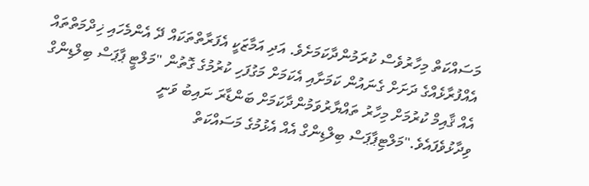މަސައްކަތް މިހާރުވެސް ކުރަމުންދާކަމަށެވެ. އަދި އަމާޒަކީ އެފަރާތްތަކައް ދޭ އެންމެހައި ޚިދްމަތްތައް އެއްފުރާޅެއްގެ ދަށަށް ގެނައުން ކަމަށާއި އެކަމަށް މަގުފަހި ކުރުމުގެ ގޮތުން "މަލްޓީ ޕާޕަސް ބިލްޑިންގް އެއް ޤާއިމް ކުރުމަށް މިހާރު ތައްޔާރުވަމުންދާކަމަށް ބަންޑާރަ ނައިބު ވަނީ ވިދާޅުވެފައެވެ."މަލްޓިޕާޕަސް ބިލްޑިންގް އެއް އެޅުމުގެ މަސައްކަތް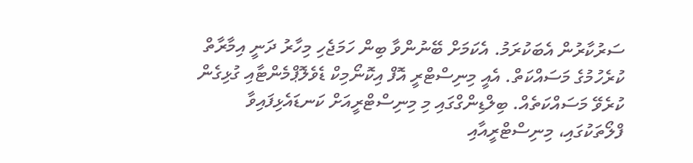ސަރުކާރުން އެބަކުރަމު. އެކަމަށް ބޭނުންވާ ބިން ހަމަޖެހި މިހާރު ދަނީ އިމާރާތް ކުރެހުމުގެ މަސައްކަތް. އެއީ މިނިސްޓްރީ އޮފް އިކޮނޯމިކް ޑެވެލޮޕްމެންޓާއި ގުޅިގެން ކުރެވޭ މަސައްކަތެއް. ބިލްޑިންގްގައި މި މިނިސްޓްރީއަށް ކަނޑައެޅިފައިވާ ފްލޯތަކުގައި، މިނިސްޓްރީއާއި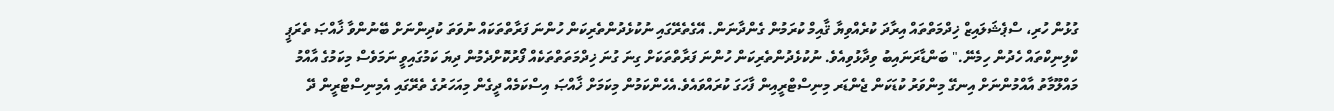ގުޅުން ހުރި، ސްޕެޝަލައިޒް ޚިދްމަތްތައް އިރާދަ ކުރެއްވިޔާ ޤާއިމް ކުރަމުން ގެންދާނަން. އޭގެތެރޭގައި ނުކުޅެދުންތެރިކަން ހުންނަ ފަރާތްތަކައް ނުވަތަ ކުދިންނަށް ބޭނުންވާ ޚާއްޞަ ތެރަޕީ ކްލިނިކްތައް ހެދުން ހިމެނޭ." ބަންޑާރަނައިބު ވިދާޅުވިއެވެ. ނުކުޅެދުންތެރިކަން ހުންނަ ފަރާތްތަކަށް ގިނަ ގުނަ ޚިދްމަތަތްތަކެއް ފޯރުކޮށްދެމުން ދިޔަ ކަމުގައިވީ ނަމަވެސް މިކަމުގެ އާއްމު މައްލޫމާތު އާއްމުންނަށް އިނގޭ މިންވަރު ކުޑަކަން ޖެންޑަރ މިނިސްޓްރީއިން ފާހަގަ ކުރައްވައެވެ.އެހެންކަމުން މިކަމަށް ޚާއްޞަ އިސްކަމެއް ދީގެން މިއަހަރުގެ ތެރޭގައި އެމިނިސްޓްރީން ދޭ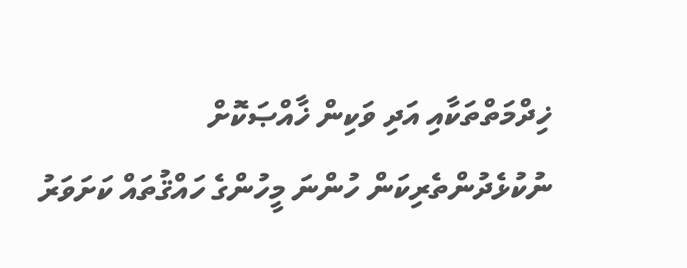ޚިދްމަތްތަކާއި އަދި ވަކިން ޚާއްޞަކޮށް ނުކުޅެދުންތެރިކަން ހުންނަ މީހުންގެ ހައްޤުތައް ކަށަވަރު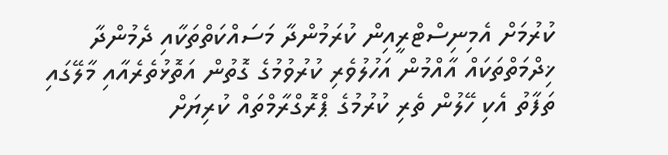ކުރުމަށް އެމިނިސްޓްރީއިން ކުރަމުންދާ މަސައްކަތްތަކާއި ދެމުންދާ ޚިދްމަތްތަކައް އާއްމުން އަހުލުވެރި ކުރުވުމުގެ ގޮތުން އަތޮޅުތެރެއާއި މާލޭގައި ތަފާތު އެކި ހޭލުން ތެރި ކުރުމުގެ ޕްރޮގްރާމްތައް ކުރިޔަށް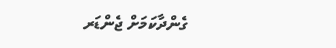ގެންދާކަމަށް ޖެންޑަރ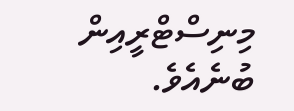މިނިސްޓްރީއިން ބުނެއެވެ.